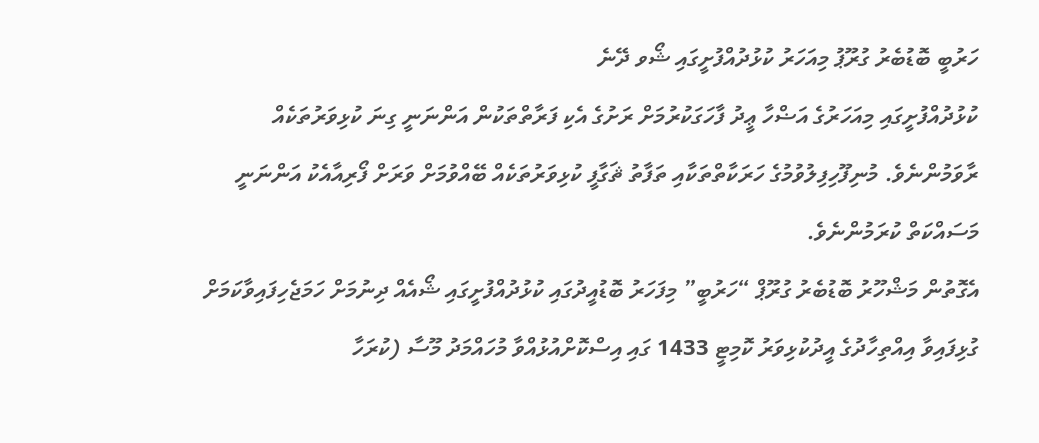ހަރުބީ ބޮޑުބެރު ގުރޫޕު މިއަހަރު ކުޅުދުއްފުށީގައި ޝޯވ ދޭނެ
ކުޅުދުއްފުށީގައި މިއަހަރުގެ އަޟްހާ ޢީދު ފާހަގަކުރުމަށް ރަށުގެ އެކި ފަރާތްތަކުން އަންނަނީ ގިނަ ކުޅިވަރުތަކެއް ރާވަމުންނެވެ. މުނިފޫހިފިލުވުމުގެ ހަރަކާތްތަކާއި ތަފާތު ޘަގާފީ ކުޅިވަރުތަކެއް ބޭއްވުމަށް ވަރަށް ފޯރިއާއެކު އަންނަނީ މަސައްކަތް ކުރަމުންނެވެ.
އެގޮތުން މަޝްހޫރު ބޮޑުބެރު ގުރޫޕް “ހަރުބީ” މިފަހަރު ބޮޑުއީދުގައި ކުޅުދުއްފުށީގައި ޝޯއެއް ދިނުމަށް ހަމަޖެހިފައިވާކަމަށް ގުޅިފައިވާ އިއްތިހާދުގެ އީދުކުޅިވަރު ކޮމިޓީ 1433 ގައި އިސްކޮށްއުޅުއްވާ މުހައްމަދު މޫސާ (ކުރަހާ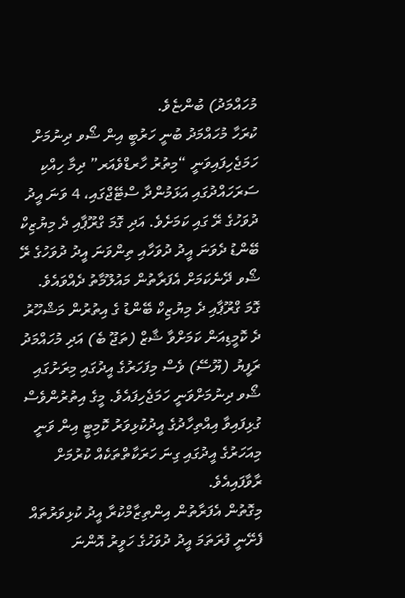މުހައްމަދު) ބުންޏެވެ.
ކުރަހާ މުހައްމަދު ބުނީ ހަރުބީ އިން ޝޯވ ދިނުމަށް ހަމަޖެހިފައިވަނީ “މިތުރު ހާރޑްވެއަރ” ދިމާ ހިއްކި ސަރަހައްދުގައި އަޅަމުންދާ ސްޓޭޖްގައި، 4 ވަނަ އީދު ދުވަހުގެ ރޭ ގައި ކަމަށެވެ. އަދި ގޮމަ ގްރޫޕާއި ދެ މިޔުޒިކް ބޭންޑު ދެވަނަ އީދު ދުވަހާއި ތިންވަނަ އީދު ދުވަހުގެ ރޭ ޝޯވ ދޭނެކަމަށް އެފަރާތުން މައުލޫމާތު ދެއްވައެވެ.
ގޮމަ ގްރޫޕާއި ދެ މިޔުޒިކް ބޭންޑު ގެ އިތުރުން މަޝްހޫރު ދެ ކޮމީޑިއަން ކަމަށްވާ ޝާޒް (ތަޖޫ ބެ) އަދި މުހައްމަދު ރަފީޔު (ޔޫސޭ) ވެސް މިފަހަރުގެ އީދުގައި މިރަށުގައި ޝޯވ ދިނުމަށްވަނީ ހަމަޖެހިފައެވެ. މީގެ އިތުރުންވެސް ގުޅިފައިވާ އިއްތިހާދުގެ އީދުކުޅިވަރު ކޮމިޓީ އިން ވަނީ މިއަހަރުގެ އީދުގައި ގިނަ ހަރަކާތްތަކެއް ކުރުމަށް ރާވާފައިއެވެ.
މިގޮތުން އެފަރާތުން އިންތިޒާމްކުރާ އީދު ކުޅިވަރުތައް ފެށޭނީ ފުރަތަމަ އީދު ދުވަހުގެ ހަވީރު އޮންނަ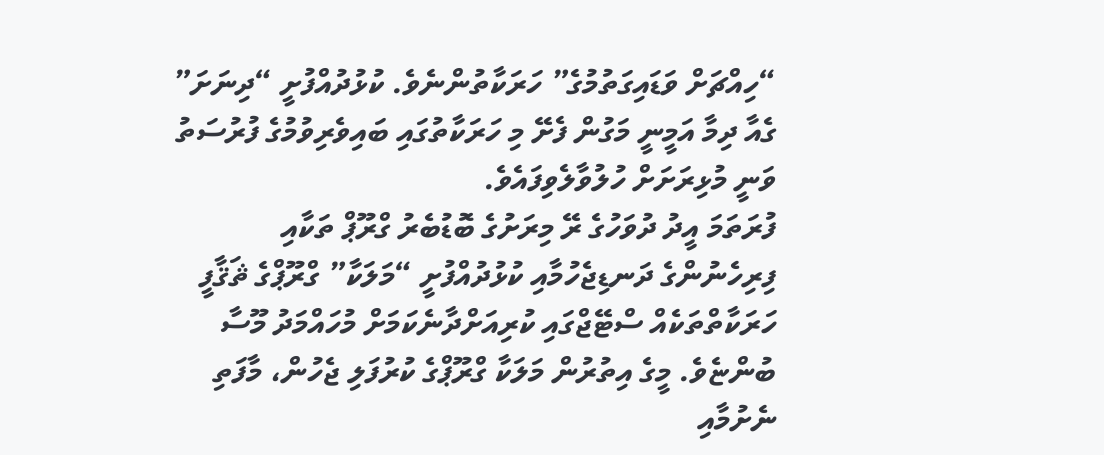“ހިއްޗަށް ވަޑައިގަތުމުގެ” ހަރަކާތުންނެވެ. ކުޅުދުއްފުށީ “ދިނަށަ” ގެއާ ދިމާ އަމީނީ މަގުން ފެށޭ މި ހަރަކާތުގައި ބައިވެރިވުމުގެ ފުރުސަތު ވަނީ މުޅިރަށަށް ހުލުވާލެވިފައެވެ.
ފުރަތަމަ އީދު ދުވަހުގެ ރޭ މިރަށުގެ ބޮޑުބެރު ގްރޫޕް ތަކާއި ފިރިހެނުންގެ ދަނޑިޖެހުމާއި ކުޅުދުއްފުށީ “މަލަކާ” ގްރޫޕްގެ ޘަޤާފީ ހަރަކާތްތަކެއް ސްޓޭޖްގައި ކުރިއަށްދާނެކަމަށް މުހައްމަދު މޫސާ ބުންޏެވެ. މީގެ އިތުރުން މަލަކާ ގްރޫޕްގެ ކުރުފަލި ޖެހުން، މާފަތި ނެށުމާއި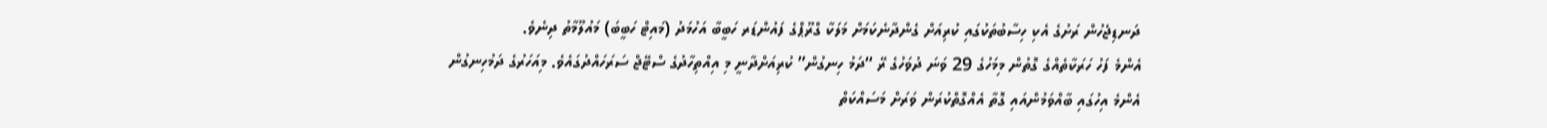ދަނޑިޖެހުން ރަށުގެ އެކި ހިސާބުތަކުގައި ކުރިއަށް ގެންދާނެކަމަށް މަލަކާ ގްރޫޕްގެ ފައުންޑަރ ހަބީބާ އަހުމަދު (މައިޓް ހަބީބަ) މައުލޫމާތު ދިނެވެ.
އެންމެ ފަހު ހަރަކާތެއްގެ ގޮތުން މިމަހުގެ 29 ވަނަ ދުވަހުގެ ރޭ “ދަމު ހިނގުން” ކުރިއަށްދާނީ މި އިއްތިހާދުގެ ސްޓޭޖް ސަރަހައްދުގައެވެ. މިއަހަރުގެ ދަމުހިނގުން އެންމެ އިހުގައި ބާއްވަމުންއައި ގޮތާ އެއްގޮތްކުރަން ވަރަށް މަސައްކަތް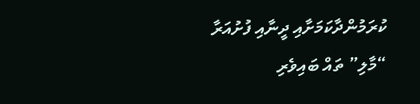ކުރަމުންދާކަމަށާއި ދީނާއި ފުށުއަރާ “މާލި” ތައް ބައިވެރި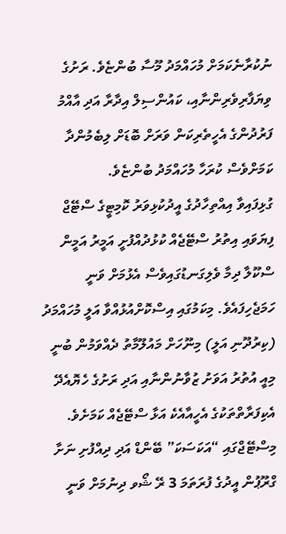ނުކުރާނެކަމަށް މުހައްމަދު މޫސާ ބުންޏެވެ. ރަށުގެ ވިޔަފާރިވެރިންނާއި، ކައުންސިލް އިދާރާ އަދި އާއްމު ފަރުދުންގެ އެހީތެރިކަން ވަރަށް ބޮޑަށް ލިބެމުންދާ ކަމަށްވެސް ކުރަހާ މުހައްމަދު ބުންޏެވެ.
ގުޅިފައިވާ އިއްތިހާދުގެ އީދުކުޅިވަރު ކޮމިޓީގެ ސްޓޭޖް ފިޔަވައި އިތުރު ސްޓޭޖެއް ކުޅުދުއްފުށީ އަމީރު އަމީން ސްކޫލާ ދިމާ ވެލިގަނޑުގައިވެސް އެޅުމަށް ވަނީ ހަމަޖެހިފައެވެ. މިކަމުގައި އިސްކޮށްއުޅުއްވާ އަލީ މުހައްމަދު (ކިރުދޫނި އަލީ) މިނޫހަށް މައުލޫމާތު ދެއްވަމުން ބުނީ މިއީ އުތުރު އަވަށު ޒުވާނުންނާއި އަދި ރަށުގެ ހެޔޮއެދޭ އެކިފަރާތްތަކުގެ އެހީއާއެކެ އަޅާ ސްޓޭޖެއް ކަމަށެވެ. މިސްޓޭޖްގައި “އަކަސަކަ” ބޭންޑް އަދި ދިއްފުށި ނަށާ ގްރޫޕުން އީދުގެ ފުރަތަމަ 3 ރޭ ޝޯވ ދިނުމަށް ވަނީ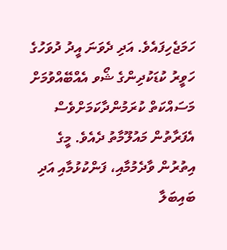ހަމަޖެހިފައެވެ. އަދި ދެވަނަ އީދު ދުވަހުގެ ހަވީރު ކުޑަކުދިންގެ ޝޯވ އެއްބޭއްވުމަށް މަސައްކަތް ކުރަމުންދާކަމަށްވެސް އެފަރާތުން މައުލޫމާތު ދެއެވެ. މީގެ އިތުރުން ވާދެމުމާއި، ފަންކުޅުމާއި އަދި ބައިބަލާ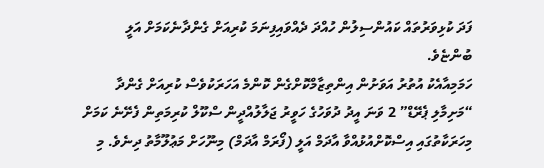ފަދަ ކުޅިވަރުތައް ކައުންސިލުން ހުއްދަ ދެއްވައިފިނަމަ ކުރިއަށް ގެންދާނެކަމަށް އަލީ ބުންޏެވެ.
ހަމަމިއާއެކު އުތުރު އަވަށުން އިންތިޒާމްކޮށްގެން ކޮންމެ އަހަރަކުވެސް ކުރިއަށް ގެންދާ “މަށިމާލި ޕެރޭޑް” 2 ވަނަ އީދު ދުވަހުގެ ހަވީރު ޖަލާލުއްދީން ސްކޫލް ކުރިމަތިން ފެށޭނެ ކަމަށް މިހަރަކާތުގައި އިސްކޮށްއުޅުއްވާ އާދަމް އަލީ (ފޯރަމް އާދަމް) މިނޫހަށް މަޢުލޫމާތު ދިނެވެ. މި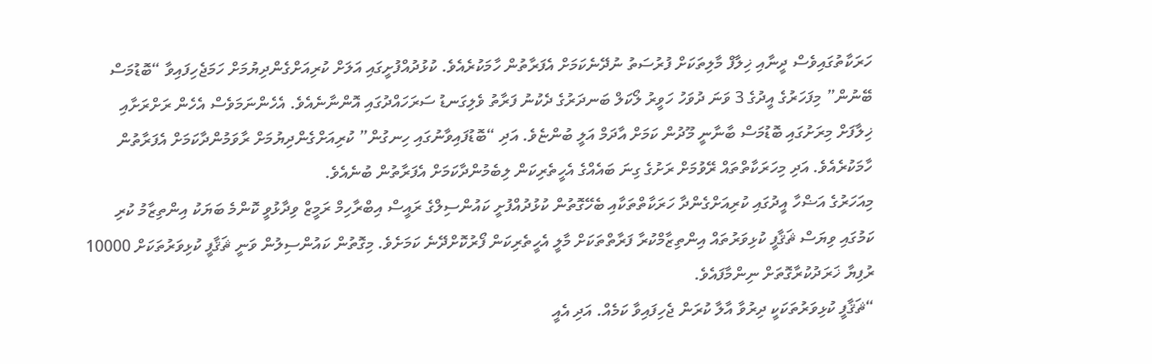ހަރަކާތުގައިވެސް ދީނާއި ޚިލާފް މާލިތަކަށް ފުރުސަތު ނުދޭނެކަމަށް އެފަރާތުން ހާމަކުރެއެވެ. ކުޅުދުއްފުށީގައި އަލަށް ކުރިއަށްގެންދިޔުމަށް ހަމަޖެހިފައިވާ “ބޮޑުމަސް ބޭނުން” މިފަހަރުގެ އީދުގެ 3 ވަނަ ދުވަހު ހަވީރު ލޯކަލް ބަނދަރުގެ ދެކުނު ފަރާތު ވެލިގަނޑު ސަރަހައްދުގައި އޮންނާނެއެވެ. އެހެންނަމަވެސް އެހެން ރަށްރަށާއި ޚިލާފަށް މިރަށުގައި ބޮޑުމަސް ބާނާނީ މޫދުން ކަމަށް އާދަމް އަލީ ބުންޏެވެ. އަދި “ބޮޑުފައިވާނުގައި ހިނގުން” ކުރިއަށްގެންދިޔުމަށް ރާވަމުންދާކަމަށް އެފަރާތުން ހާމަކުރެއެވެ. އަދި މިހަރަކާތްތައް ރޭވުމަށް ރަށުގެ ގިނަ ބައެއްގެ އެހީތެރިކަން ލިބެމުންދާކަމަށް އެފަރާތުން ބުނެއެވެ.
މިއަހަރުގެ އަޟްހާ އީދުގައި ކުރިއަށްގެންދާ ހަރަކާތްތަކާއި ބެހޭގޮތުން ކުޅުދުއްފުށީ ކައުންސިލްގެ ރައީސް އިބްރާހިމް ރަމީޒް ވިދާޅުވީ ކޮންމެ ބަޔަކު އިންތިޒާމު ކުރި ކަމުގައި ވިޔަސް ޘަޤާފީ ކުޅިވަރުތައް އިންތިޒާމްކުރާ ފަރާތްތަކަށް މާލީ އެހީތެރިކަން ފޯރުކޮށްދޭނެ ކަމަށެވެ. މިގޮތުން ކައުންސިލުން ވަނީ ޘަޤާފީ ކުޅިވަރުތަކަށް 10000 ރުފިޔާ ޚަރަދުކުރާގޮތަށް ނިންމާފައެވެ.
“ޘަޤާފީ ކުޅިވަރުތަކަކީ ދިރުވާ އާލާ ކުރަން ޖެހިފައިވާ ކަމެއް. އަދި އެއީ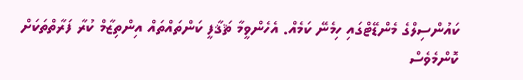ކައުންސިލްގެ މެންޑޭޓްގައި ހިމެނޭ ކަމެއް. އެހެންވީމާ ޘަޤާފީ ކަންތައްތައް އިންތިޒާމް ކުރާ ފަރާތްތަކަށް ކޮންމެވެސް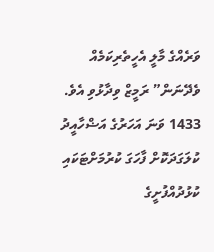ވަރެއްގެ މާލީ އެހީތެރިކަމެއް ވެދޭނަން” ރަމީޒް ވިދާޅުވި އެވެ.
1433 ވަނަ އަހަރުގެ އަޟްހާއީދު ކުލަގަދަކޮށް ފާހަގަ ކުރުމަށްޓަކައި ކުޅުދުއްފުށީގެ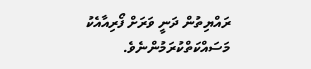ރައްޔިތުން ދަނީ ވަރަށް ފޯރިއާއެކު މަސައްކަތްކުރަމުންނެވެ.